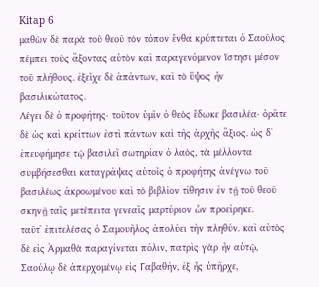Kitap 6
μαθὼν δὲ παρὰ τοῦ θεοῦ τὸν τόπον ἔνθα κρύπτεται ὁ Σαοῦλος πέμπει τοὺς ἄξοντας αὐτὸν καὶ παραγενόμενον ἵστησι μέσον τοῦ πλήθους. ἐξεῖχε δὲ ἁπάντων, καὶ τὸ ὕψος ἦν βασιλικώτατος.
Λέγει δὲ ὁ προφήτης· τοῦτον ὑμῖν ὁ θεὸς ἔδωκε βασιλέα· ὁρᾶτε δὲ ὡς καὶ κρείττων ἐστὶ πάντων καὶ τῆς ἀρχῆς ἄξιος. ὡς δʼ ἐπευφήμησε τῷ βασιλεῖ σωτηρίαν ὁ λαὸς, τὰ μέλλοντα συμβήσεσθαι καταγράψας αὐτοῖς ὁ προφήτης ἀνέγνω τοῦ βασιλέως ἀκροωμένου καὶ τὸ βιβλίον τίθησιν ἐν τῇ τοῦ θεοῦ σκηνῇ ταῖς μετέπειτα γενεαῖς μαρτύριον ὧν προείρηκε.
ταῦτʼ ἐπιτελέσας ὁ Σαμουῆλος ἀπολύει τὴν πληθύν. καὶ αὐτὸς δὲ εἰς Ἀρμαθὰ παραγίνεται πόλιν, πατρὶς γὰρ ἦν αὐτῷ, Σαούλῳ δὲ ἀπερχομένῳ εἰς Γαβαθὴν, ἐξ ἧς ὑπῆρχε,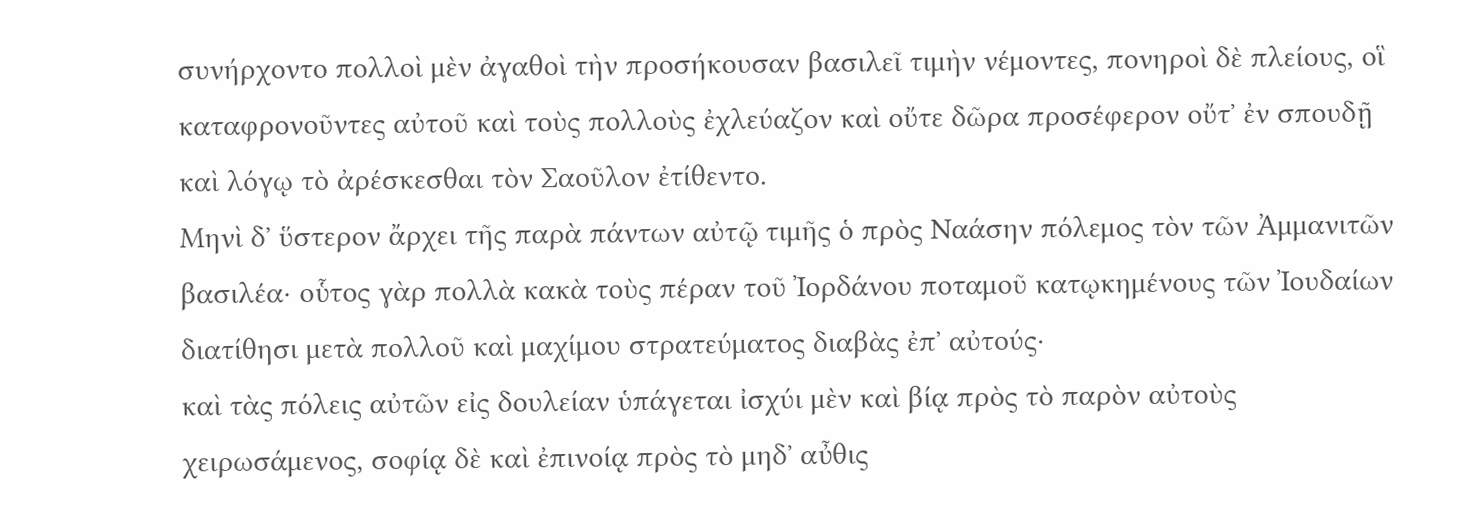συνήρχοντο πολλοὶ μὲν ἀγαθοὶ τὴν προσήκουσαν βασιλεῖ τιμὴν νέμοντες, πονηροὶ δὲ πλείους, οἳ καταφρονοῦντες αὐτοῦ καὶ τοὺς πολλοὺς ἐχλεύαζον καὶ οὔτε δῶρα προσέφερον οὔτʼ ἐν σπουδῇ καὶ λόγῳ τὸ ἀρέσκεσθαι τὸν Σαοῦλον ἐτίθεντο.
Μηνὶ δʼ ὕστερον ἄρχει τῆς παρὰ πάντων αὐτῷ τιμῆς ὁ πρὸς Ναάσην πόλεμος τὸν τῶν Ἀμμανιτῶν βασιλέα· οὗτος γὰρ πολλὰ κακὰ τοὺς πέραν τοῦ Ἰορδάνου ποταμοῦ κατῳκημένους τῶν Ἰουδαίων διατίθησι μετὰ πολλοῦ καὶ μαχίμου στρατεύματος διαβὰς ἐπʼ αὐτούς·
καὶ τὰς πόλεις αὐτῶν εἰς δουλείαν ὑπάγεται ἰσχύι μὲν καὶ βίᾳ πρὸς τὸ παρὸν αὐτοὺς χειρωσάμενος, σοφίᾳ δὲ καὶ ἐπινοίᾳ πρὸς τὸ μηδʼ αὖθις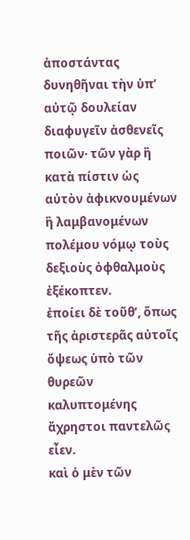ἀποστάντας δυνηθῆναι τὴν ὑπʼ αὐτῷ δουλείαν διαφυγεῖν ἀσθενεῖς ποιῶν· τῶν γὰρ ἢ κατὰ πίστιν ὡς αὐτὸν ἀφικνουμένων ἢ λαμβανομένων πολέμου νόμῳ τοὺς δεξιοὺς ὀφθαλμοὺς ἐξέκοπτεν.
ἐποίει δὲ τοῦθʼ, ὅπως τῆς ἀριστερᾶς αὐτοῖς ὄψεως ὑπὸ τῶν θυρεῶν καλυπτομένης ἄχρηστοι παντελῶς εἶεν.
καὶ ὁ μὲν τῶν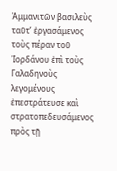Ἀμμανιτῶν βασιλεὺς ταῦτʼ ἐργασάμενος τοὺς πέραν τοῦ Ἰορδάνου ἐπὶ τοὺς Γαλαδηνοὺς λεγομένους ἐπεστράτευσε καὶ στρατοπεδευσάμενος πρὸς τῇ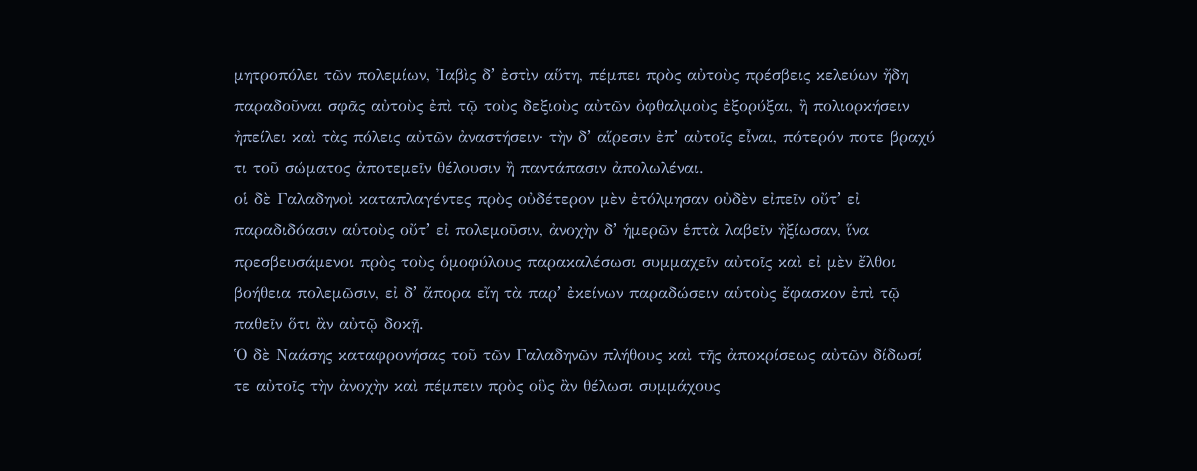μητροπόλει τῶν πολεμίων, Ἰαβὶς δʼ ἐστὶν αὕτη, πέμπει πρὸς αὐτοὺς πρέσβεις κελεύων ἤδη παραδοῦναι σφᾶς αὐτοὺς ἐπὶ τῷ τοὺς δεξιοὺς αὐτῶν ὀφθαλμοὺς ἐξορύξαι, ἢ πολιορκήσειν ἠπείλει καὶ τὰς πόλεις αὐτῶν ἀναστήσειν· τὴν δʼ αἵρεσιν ἐπʼ αὐτοῖς εἶναι, πότερόν ποτε βραχύ τι τοῦ σώματος ἀποτεμεῖν θέλουσιν ἢ παντάπασιν ἀπολωλέναι.
οἱ δὲ Γαλαδηνοὶ καταπλαγέντες πρὸς οὐδέτερον μὲν ἐτόλμησαν οὐδὲν εἰπεῖν οὔτʼ εἰ παραδιδόασιν αὑτοὺς οὔτʼ εἰ πολεμοῦσιν, ἀνοχὴν δʼ ἡμερῶν ἑπτὰ λαβεῖν ἠξίωσαν, ἵνα πρεσβευσάμενοι πρὸς τοὺς ὁμοφύλους παρακαλέσωσι συμμαχεῖν αὐτοῖς καὶ εἰ μὲν ἔλθοι βοήθεια πολεμῶσιν, εἰ δʼ ἄπορα εἴη τὰ παρʼ ἐκείνων παραδώσειν αὑτοὺς ἔφασκον ἐπὶ τῷ παθεῖν ὅτι ἂν αὐτῷ δοκῇ.
Ὁ δὲ Ναάσης καταφρονήσας τοῦ τῶν Γαλαδηνῶν πλήθους καὶ τῆς ἀποκρίσεως αὐτῶν δίδωσί τε αὐτοῖς τὴν ἀνοχὴν καὶ πέμπειν πρὸς οὓς ἂν θέλωσι συμμάχους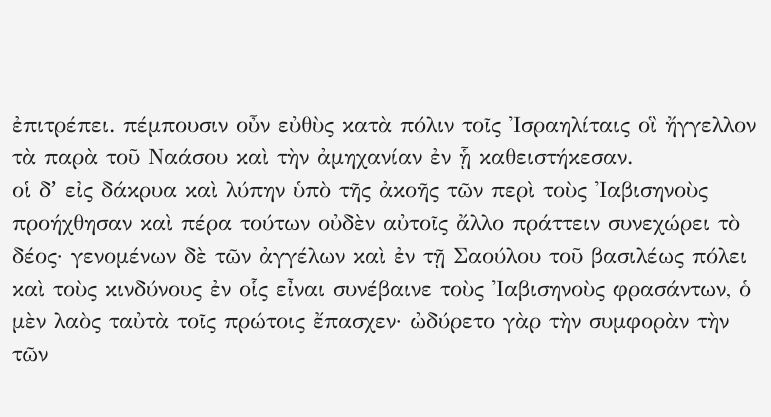ἐπιτρέπει. πέμπουσιν οὖν εὐθὺς κατὰ πόλιν τοῖς Ἰσραηλίταις οἳ ἤγγελλον τὰ παρὰ τοῦ Ναάσου καὶ τὴν ἀμηχανίαν ἐν ᾗ καθειστήκεσαν.
οἱ δʼ εἰς δάκρυα καὶ λύπην ὑπὸ τῆς ἀκοῆς τῶν περὶ τοὺς Ἰαβισηνοὺς προήχθησαν καὶ πέρα τούτων οὐδὲν αὐτοῖς ἄλλο πράττειν συνεχώρει τὸ δέος· γενομένων δὲ τῶν ἀγγέλων καὶ ἐν τῇ Σαούλου τοῦ βασιλέως πόλει καὶ τοὺς κινδύνους ἐν οἷς εἶναι συνέβαινε τοὺς Ἰαβισηνοὺς φρασάντων, ὁ μὲν λαὸς ταὐτὰ τοῖς πρώτοις ἔπασχεν· ὠδύρετο γὰρ τὴν συμφορὰν τὴν τῶν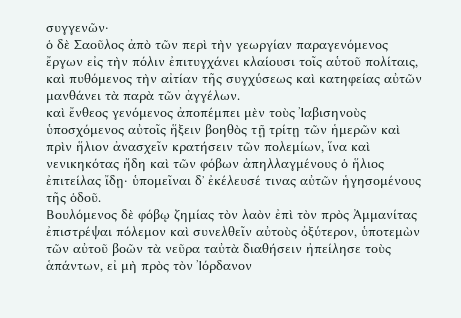συγγενῶν·
ὁ δὲ Σαοῦλος ἀπὸ τῶν περὶ τὴν γεωργίαν παραγενόμενος ἔργων εἰς τὴν πόλιν ἐπιτυγχάνει κλαίουσι τοῖς αὑτοῦ πολίταις, καὶ πυθόμενος τὴν αἰτίαν τῆς συγχύσεως καὶ κατηφείας αὐτῶν μανθάνει τὰ παρὰ τῶν ἀγγέλων.
καὶ ἔνθεος γενόμενος ἀποπέμπει μὲν τοὺς Ἰαβισηνοὺς ὑποσχόμενος αὐτοῖς ἥξειν βοηθὸς τῇ τρίτῃ τῶν ἡμερῶν καὶ πρὶν ἥλιον ἀνασχεῖν κρατήσειν τῶν πολεμίων, ἵνα καὶ νενικηκότας ἤδη καὶ τῶν φόβων ἀπηλλαγμένους ὁ ἥλιος ἐπιτείλας ἴδῃ· ὑπομεῖναι δʼ ἐκέλευσέ τινας αὐτῶν ἡγησομένους τῆς ὁδοῦ.
Βουλόμενος δὲ φόβῳ ζημίας τὸν λαὸν ἐπὶ τὸν πρὸς Ἀμμανίτας ἐπιστρέψαι πόλεμον καὶ συνελθεῖν αὐτοὺς ὀξύτερον, ὑποτεμὼν τῶν αὐτοῦ βοῶν τὰ νεῦρα ταὐτὰ διαθήσειν ἠπείλησε τοὺς ἁπάντων, εἰ μὴ πρὸς τὸν Ἰόρδανον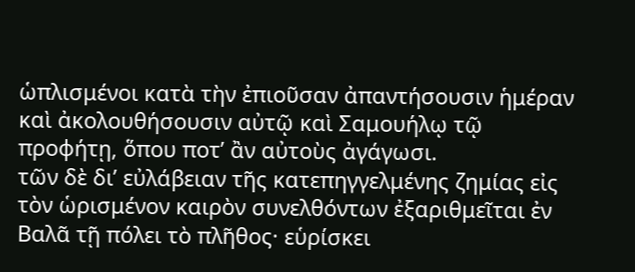ὡπλισμένοι κατὰ τὴν ἐπιοῦσαν ἀπαντήσουσιν ἡμέραν καὶ ἀκολουθήσουσιν αὐτῷ καὶ Σαμουήλῳ τῷ προφήτῃ, ὅπου ποτʼ ἂν αὐτοὺς ἀγάγωσι.
τῶν δὲ διʼ εὐλάβειαν τῆς κατεπηγγελμένης ζημίας εἰς τὸν ὡρισμένον καιρὸν συνελθόντων ἐξαριθμεῖται ἐν Βαλᾶ τῇ πόλει τὸ πλῆθος· εὑρίσκει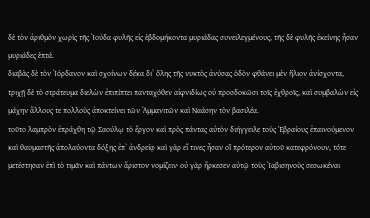δὲ τὸν ἀριθμὸν χωρὶς τῆς Ἰούδα φυλῆς εἰς ἑβδομήκοντα μυριάδας συνειλεγμένους, τῆς δὲ φυλῆς ἐκείνης ἦσαν μυριάδες ἑπτά.
διαβὰς δὲ τὸν Ἰόρδανον καὶ σχοίνων δέκα διʼ ὅλης τῆς νυκτὸς ἀνύσας ὁδὸν φθάνει μὲν ἥλιον ἀνίσχοντα, τριχῇ δὲ τὸ στράτευμα διελὼν ἐπιπίπτει πανταχόθεν αἰφνιδίως οὐ προσδοκῶσι τοῖς ἐχθροῖς, καὶ συμβαλὼν εἰς μάχην ἄλλους τε πολλοὺς ἀποκτείνει τῶν Ἀμμανιτῶν καὶ Ναάσην τὸν βασιλέα.
τοῦτο λαμπρὸν ἐπράχθη τῷ Σαούλῳ τὸ ἔργον καὶ πρὸς πάντας αὐτὸν διήγγειλε τοὺς Ἑβραίους ἐπαινούμενον καὶ θαυμαστῆς ἀπολαύοντα δόξης ἐπʼ ἀνδρείᾳ· καὶ γὰρ εἴ τινες ἦσαν οἳ πρότερον αὐτοῦ κατεφρόνουν, τότε μετέστησαν ἐπὶ τὸ τιμᾶν καὶ πάντων ἄριστον νομίζειν· οὐ γὰρ ἤρκεσεν αὐτῷ τοὺς Ἰαβισηνοὺς σεσωκέναι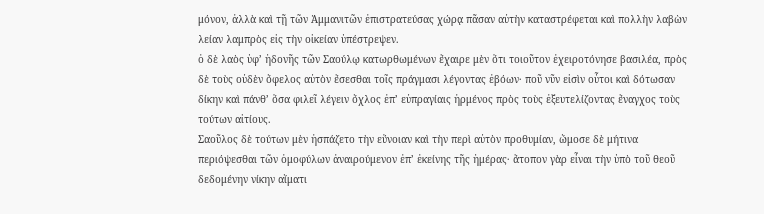μόνον, ἀλλὰ καὶ τῇ τῶν Ἀμμανιτῶν ἐπιστρατεύσας χώρᾳ πᾶσαν αὐτὴν καταστρέφεται καὶ πολλὴν λαβὼν λείαν λαμπρὸς εἰς τὴν οἰκείαν ὑπέστρεψεν.
ὁ δὲ λαὸς ὑφʼ ἡδονῆς τῶν Σαούλῳ κατωρθωμένων ἔχαιρε μὲν ὅτι τοιοῦτον ἐχειροτόνησε βασιλέα, πρὸς δὲ τοὺς οὐδὲν ὄφελος αὐτὸν ἔσεσθαι τοῖς πράγμασι λέγοντας ἐβόων· ποῦ νῦν εἰσὶν οὗτοι καὶ δότωσαν δίκην καὶ πάνθʼ ὅσα φιλεῖ λέγειν ὄχλος ἐπʼ εὐπραγίαις ἠρμένος πρὸς τοὺς ἐξευτελίζοντας ἔναγχος τοὺς τούτων αἰτίους.
Σαοῦλος δὲ τούτων μὲν ἠσπάζετο τὴν εὔνοιαν καὶ τὴν περὶ αὐτὸν προθυμίαν, ὤμοσε δὲ μήτινα περιόψεσθαι τῶν ὁμοφύλων ἀναιρούμενον ἐπʼ ἐκείνης τῆς ἡμέρας· ἄτοπον γὰρ εἶναι τὴν ὑπὸ τοῦ θεοῦ δεδομένην νίκην αἵματι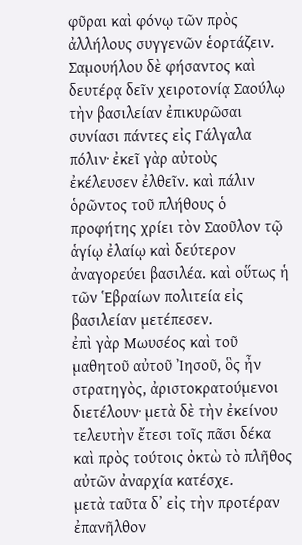φῦραι καὶ φόνῳ τῶν πρὸς ἀλλήλους συγγενῶν ἑορτάζειν.
Σαμουήλου δὲ φήσαντος καὶ δευτέρᾳ δεῖν χειροτονίᾳ Σαούλῳ τὴν βασιλείαν ἐπικυρῶσαι συνίασι πάντες εἰς Γάλγαλα πόλιν· ἐκεῖ γὰρ αὐτοὺς ἐκέλευσεν ἐλθεῖν. καὶ πάλιν ὁρῶντος τοῦ πλήθους ὁ προφήτης χρίει τὸν Σαοῦλον τῷ ἁγίῳ ἐλαίῳ καὶ δεύτερον ἀναγορεύει βασιλέα. καὶ οὕτως ἡ τῶν Ἑβραίων πολιτεία εἰς βασιλείαν μετέπεσεν.
ἐπὶ γὰρ Μωυσέος καὶ τοῦ μαθητοῦ αὐτοῦ Ἰησοῦ, ὃς ἦν στρατηγὸς, ἀριστοκρατούμενοι διετέλουν· μετὰ δὲ τὴν ἐκείνου τελευτὴν ἔτεσι τοῖς πᾶσι δέκα καὶ πρὸς τούτοις ὀκτὼ τὸ πλῆθος αὐτῶν ἀναρχία κατέσχε.
μετὰ ταῦτα δʼ εἰς τὴν προτέραν ἐπανῆλθον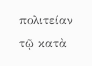πολιτείαν τῷ κατὰ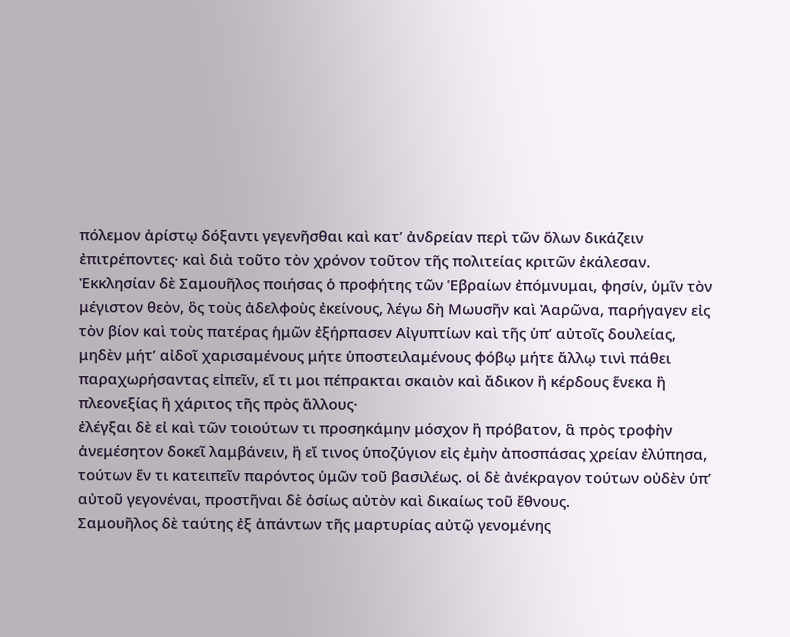πόλεμον ἀρίστῳ δόξαντι γεγενῆσθαι καὶ κατʼ ἀνδρείαν περὶ τῶν ὅλων δικάζειν ἐπιτρέποντες· καὶ διὰ τοῦτο τὸν χρόνον τοῦτον τῆς πολιτείας κριτῶν ἐκάλεσαν.
Ἐκκλησίαν δὲ Σαμουῆλος ποιήσας ὁ προφήτης τῶν Ἑβραίων ἐπόμνυμαι, φησίν, ὑμῖν τὸν μέγιστον θεὸν, ὃς τοὺς ἀδελφοὺς ἐκείνους, λέγω δὴ Μωυσῆν καὶ Ἀαρῶνα, παρήγαγεν εἰς τὸν βίον καὶ τοὺς πατέρας ἡμῶν ἐξήρπασεν Αἰγυπτίων καὶ τῆς ὑπʼ αὐτοῖς δουλείας, μηδὲν μήτʼ αἰδοῖ χαρισαμένους μήτε ὑποστειλαμένους φόβῳ μήτε ἄλλῳ τινὶ πάθει παραχωρήσαντας εἰπεῖν, εἴ τι μοι πέπρακται σκαιὸν καὶ ἄδικον ἢ κέρδους ἕνεκα ἢ πλεονεξίας ἢ χάριτος τῆς πρὸς ἄλλους·
ἐλέγξαι δὲ εἰ καὶ τῶν τοιούτων τι προσηκάμην μόσχον ἢ πρόβατον, ἃ πρὸς τροφὴν ἀνεμέσητον δοκεῖ λαμβάνειν, ἢ εἴ τινος ὑποζύγιον εἰς ἐμὴν ἀποσπάσας χρείαν ἐλύπησα, τούτων ἕν τι κατειπεῖν παρόντος ὑμῶν τοῦ βασιλέως. οἱ δὲ ἀνέκραγον τούτων οὐδὲν ὑπʼ αὐτοῦ γεγονέναι, προστῆναι δὲ ὁσίως αὐτὸν καὶ δικαίως τοῦ ἔθνους.
Σαμουῆλος δὲ ταύτης ἐξ ἁπάντων τῆς μαρτυρίας αὐτῷ γενομένης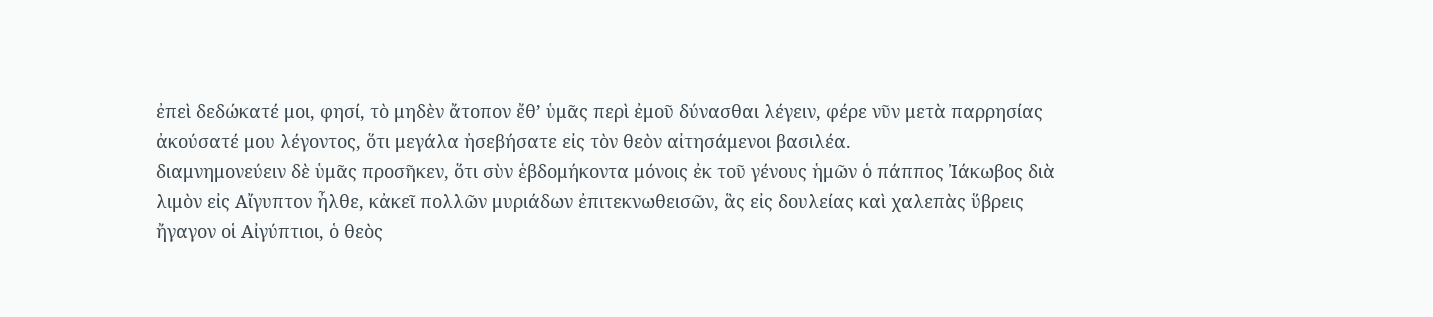ἐπεὶ δεδώκατέ μοι, φησί, τὸ μηδὲν ἄτοπον ἔθʼ ὑμᾶς περὶ ἐμοῦ δύνασθαι λέγειν, φέρε νῦν μετὰ παρρησίας ἀκούσατέ μου λέγοντος, ὅτι μεγάλα ἠσεβήσατε εἰς τὸν θεὸν αἰτησάμενοι βασιλέα.
διαμνημονεύειν δὲ ὑμᾶς προσῆκεν, ὅτι σὺν ἑβδομήκοντα μόνοις ἐκ τοῦ γένους ἡμῶν ὁ πάππος Ἰάκωβος διὰ λιμὸν εἰς Αἴγυπτον ἦλθε, κἀκεῖ πολλῶν μυριάδων ἐπιτεκνωθεισῶν, ἃς εἰς δουλείας καὶ χαλεπὰς ὕβρεις ἤγαγον οἱ Αἰγύπτιοι, ὁ θεὸς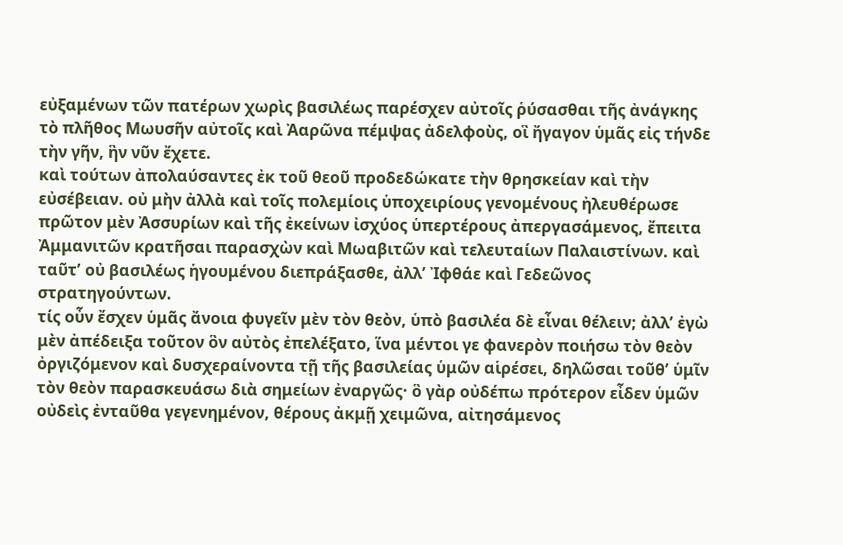εὐξαμένων τῶν πατέρων χωρὶς βασιλέως παρέσχεν αὐτοῖς ῥύσασθαι τῆς ἀνάγκης τὸ πλῆθος Μωυσῆν αὐτοῖς καὶ Ἀαρῶνα πέμψας ἀδελφοὺς, οἳ ἤγαγον ὑμᾶς εἰς τήνδε τὴν γῆν, ἣν νῦν ἔχετε.
καὶ τούτων ἀπολαύσαντες ἐκ τοῦ θεοῦ προδεδώκατε τὴν θρησκείαν καὶ τὴν εὐσέβειαν. οὐ μὴν ἀλλὰ καὶ τοῖς πολεμίοις ὑποχειρίους γενομένους ἠλευθέρωσε πρῶτον μὲν Ἀσσυρίων καὶ τῆς ἐκείνων ἰσχύος ὑπερτέρους ἀπεργασάμενος, ἔπειτα Ἀμμανιτῶν κρατῆσαι παρασχὼν καὶ Μωαβιτῶν καὶ τελευταίων Παλαιστίνων. καὶ ταῦτʼ οὐ βασιλέως ἡγουμένου διεπράξασθε, ἀλλʼ Ἰφθάε καὶ Γεδεῶνος στρατηγούντων.
τίς οὖν ἔσχεν ὑμᾶς ἄνοια φυγεῖν μὲν τὸν θεὸν, ὑπὸ βασιλέα δὲ εἶναι θέλειν; ἀλλʼ ἐγὼ μὲν ἀπέδειξα τοῦτον ὃν αὐτὸς ἐπελέξατο, ἵνα μέντοι γε φανερὸν ποιήσω τὸν θεὸν ὀργιζόμενον καὶ δυσχεραίνοντα τῇ τῆς βασιλείας ὑμῶν αἱρέσει, δηλῶσαι τοῦθʼ ὑμῖν τὸν θεὸν παρασκευάσω διὰ σημείων ἐναργῶς· ὃ γὰρ οὐδέπω πρότερον εἶδεν ὑμῶν οὐδεὶς ἐνταῦθα γεγενημένον, θέρους ἀκμῇ χειμῶνα, αἰτησάμενος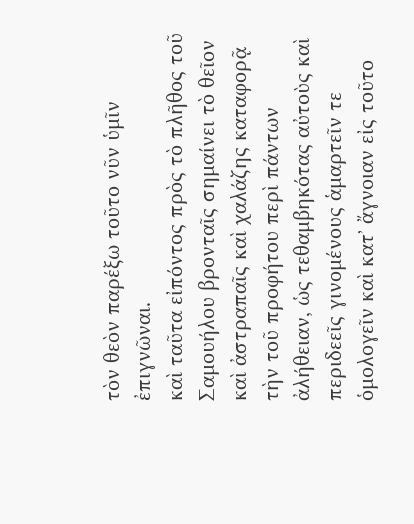τὸν θεὸν παρέξω τοῦτο νῦν ὑμῖν ἐπιγνῶναι.
καὶ ταῦτα εἰπόντος πρὸς τὸ πλῆθος τοῦ Σαμουήλου βρονταῖς σημαίνει τὸ θεῖον καὶ ἀστραπαῖς καὶ χαλάζης καταφορᾷ τὴν τοῦ προφήτου περὶ πάντων ἀλήθειαν, ὡς τεθαμβηκότας αὐτοὺς καὶ περιδεεῖς γινομένους ἁμαρτεῖν τε ὁμολογεῖν καὶ κατʼ ἄγνοιαν εἰς τοῦτο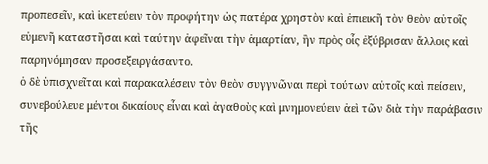προπεσεῖν, καὶ ἱκετεύειν τὸν προφήτην ὡς πατέρα χρηστὸν καὶ ἐπιεικῆ τὸν θεὸν αὐτοῖς εὐμενῆ καταστῆσαι καὶ ταύτην ἀφεῖναι τὴν ἁμαρτίαν, ἣν πρὸς οἷς ἐξύβρισαν ἄλλοις καὶ παρηνόμησαν προσεξειργάσαντο.
ὁ δὲ ὑπισχνεῖται καὶ παρακαλέσειν τὸν θεὸν συγγνῶναι περὶ τούτων αὐτοῖς καὶ πείσειν, συνεβούλευε μέντοι δικαίους εἶναι καὶ ἀγαθοὺς καὶ μνημονεύειν ἀεὶ τῶν διὰ τὴν παράβασιν τῆς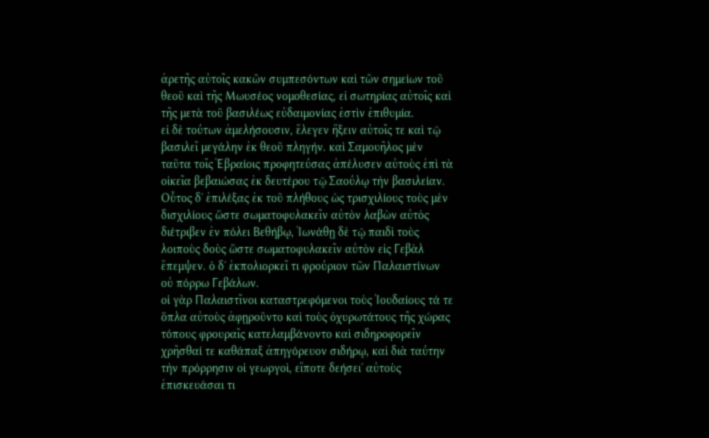ἀρετῆς αὐτοῖς κακῶν συμπεσόντων καὶ τῶν σημείων τοῦ θεοῦ καὶ τῆς Μωυσέος νομοθεσίας, εἰ σωτηρίας αὐτοῖς καὶ τῆς μετὰ τοῦ βασιλέως εὐδαιμονίας ἐστὶν ἐπιθυμία.
εἰ δὲ τούτων ἀμελήσουσιν, ἔλεγεν ἥξειν αὐτοῖς τε καὶ τῷ βασιλεῖ μεγάλην ἐκ θεοῦ πληγήν. καὶ Σαμουῆλος μὲν ταῦτα τοῖς Ἑβραίοις προφητεύσας ἀπέλυσεν αὐτοὺς ἐπὶ τὰ οἰκεῖα βεβαιώσας ἐκ δευτέρου τῷ Σαούλῳ τὴν βασιλείαν.
Οὗτος δʼ ἐπιλέξας ἐκ τοῦ πλήθους ὡς τρισχιλίους τοὺς μὲν δισχιλίους ὥστε σωματοφυλακεῖν αὐτὸν λαβὼν αὐτὸς διέτριβεν ἐν πόλει Βεθήβῳ, Ἰωνάθῃ δὲ τῷ παιδὶ τοὺς λοιποὺς δοὺς ὥστε σωματοφυλακεῖν αὐτὸν εἰς Γεβὰλ ἔπεμψεν. ὁ δʼ ἐκπολιορκεῖ τι φρούριον τῶν Παλαιστίνων οὐ πόρρω Γεβάλων.
οἱ γὰρ Παλαιστῖνοι καταστρεφόμενοι τοὺς Ἰουδαίους τά τε ὅπλα αὐτοὺς ἀφῃροῦντο καὶ τοὺς ὀχυρωτάτους τῆς χώρας τόπους φρουραῖς κατελαμβάνοντο καὶ σιδηροφορεῖν χρῆσθαί τε καθάπαξ ἀπηγόρευον σιδήρῳ, καὶ διὰ ταύτην τὴν πρόρρησιν οἱ γεωργοὶ, εἴποτε δεήσειʼ αὐτοὺς ἐπισκευάσαι τι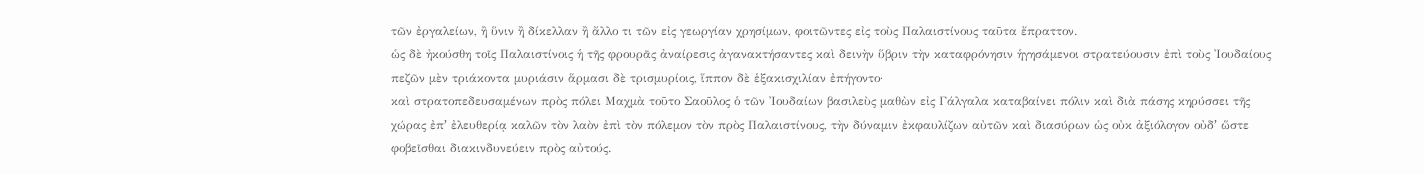τῶν ἐργαλείων, ἢ ὕνιν ἢ δίκελλαν ἢ ἄλλο τι τῶν εἰς γεωργίαν χρησίμων, φοιτῶντες εἰς τοὺς Παλαιστίνους ταῦτα ἔπραττον.
ὡς δὲ ἠκούσθη τοῖς Παλαιστίνοις ἡ τῆς φρουρᾶς ἀναίρεσις ἀγανακτήσαντες καὶ δεινὴν ὕβριν τὴν καταφρόνησιν ἡγησάμενοι στρατεύουσιν ἐπὶ τοὺς Ἰουδαίους πεζῶν μὲν τριάκοντα μυριάσιν ἅρμασι δὲ τρισμυρίοις, ἵππον δὲ ἑξακισχιλίαν ἐπήγοντο·
καὶ στρατοπεδευσαμένων πρὸς πόλει Μαχμὰ τοῦτο Σαοῦλος ὁ τῶν Ἰουδαίων βασιλεὺς μαθὼν εἰς Γάλγαλα καταβαίνει πόλιν καὶ διὰ πάσης κηρύσσει τῆς χώρας ἐπʼ ἐλευθερίᾳ καλῶν τὸν λαὸν ἐπὶ τὸν πόλεμον τὸν πρὸς Παλαιστίνους, τὴν δύναμιν ἐκφαυλίζων αὐτῶν καὶ διασύρων ὡς οὐκ ἀξιόλογον οὐδʼ ὥστε φοβεῖσθαι διακινδυνεύειν πρὸς αὐτούς.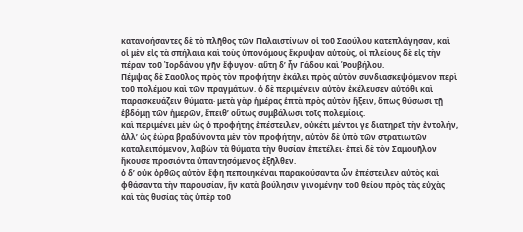κατανοήσαντες δὲ τὸ πλῆθος τῶν Παλαιστίνων οἱ τοῦ Σαούλου κατεπλάγησαν, καὶ οἱ μὲν εἰς τὰ σπήλαια καὶ τοὺς ὑπονόμους ἔκρυψαν αὑτοὺς, οἱ πλείους δὲ εἰς τὴν πέραν τοῦ Ἰορδάνου γῆν ἔφυγον· αὕτη δʼ ἦν Γάδου καὶ Ῥουβήλου.
Πέμψας δὲ Σαοῦλος πρὸς τὸν προφήτην ἐκάλει πρὸς αὑτὸν συνδιασκεψόμενον περὶ τοῦ πολέμου καὶ τῶν πραγμάτων. ὁ δὲ περιμένειν αὐτὸν ἐκέλευσεν αὐτόθι καὶ παρασκευάζειν θύματα· μετὰ γὰρ ἡμέρας ἑπτὰ πρὸς αὐτὸν ἥξειν, ὅπως θύσωσι τῇ ἑβδόμῃ τῶν ἡμερῶν, ἔπειθʼ οὕτως συμβάλωσι τοῖς πολεμίοις.
καὶ περιμένει μὲν ὡς ὁ προφήτης ἐπέστειλεν, οὐκέτι μέντοι γε διατηρεῖ τὴν ἐντολήν, ἀλλʼ ὡς ἑώρα βραδύνοντα μὲν τὸν προφήτην, αὑτὸν δὲ ὑπὸ τῶν στρατιωτῶν καταλειπόμενον, λαβὼν τὰ θύματα τὴν θυσίαν ἐπετέλει· ἐπεὶ δὲ τὸν Σαμουῆλον ἤκουσε προσιόντα ὑπαντησόμενος ἐξῆλθεν.
ὁ δʼ οὐκ ὀρθῶς αὐτὸν ἔφη πεποιηκέναι παρακούσαντα ὧν ἐπέστειλεν αὐτὸς καὶ φθάσαντα τὴν παρουσίαν, ἣν κατὰ βούλησιν γινομένην τοῦ θείου πρὸς τὰς εὐχὰς καὶ τὰς θυσίας τὰς ὑπὲρ τοῦ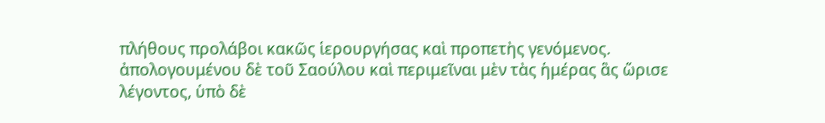πλήθους προλάβοι κακῶς ἱερουργήσας καὶ προπετὴς γενόμενος.
ἀπολογουμένου δὲ τοῦ Σαούλου καὶ περιμεῖναι μὲν τὰς ἡμέρας ἃς ὥρισε λέγοντος, ὑπὸ δὲ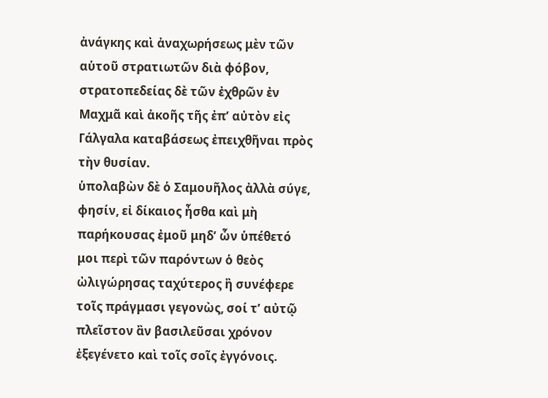ἀνάγκης καὶ ἀναχωρήσεως μὲν τῶν αὑτοῦ στρατιωτῶν διὰ φόβον, στρατοπεδείας δὲ τῶν ἐχθρῶν ἐν Μαχμᾶ καὶ ἀκοῆς τῆς ἐπʼ αὐτὸν εἰς Γάλγαλα καταβάσεως ἐπειχθῆναι πρὸς τὴν θυσίαν.
ὑπολαβὼν δὲ ὁ Σαμουῆλος ἀλλὰ σύγε, φησίν, εἰ δίκαιος ἦσθα καὶ μὴ παρήκουσας ἐμοῦ μηδʼ ὧν ὑπέθετό μοι περὶ τῶν παρόντων ὁ θεὸς ὠλιγώρησας ταχύτερος ἢ συνέφερε τοῖς πράγμασι γεγονὼς, σοί τʼ αὐτῷ πλεῖστον ἂν βασιλεῦσαι χρόνον ἐξεγένετο καὶ τοῖς σοῖς ἐγγόνοις.